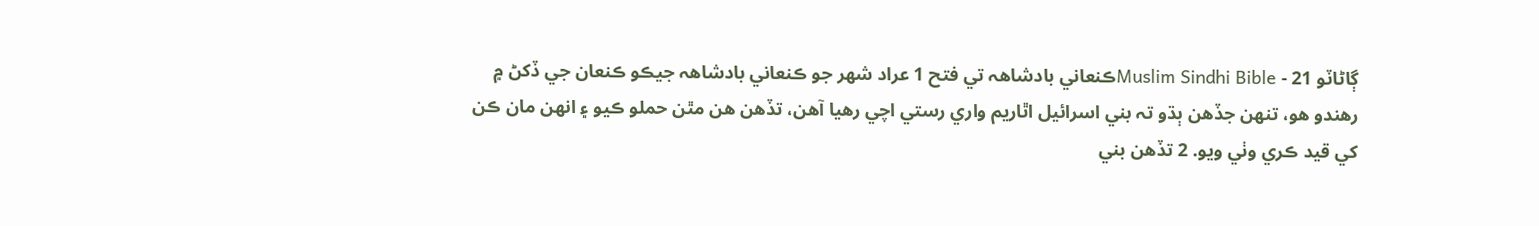ڳاڻاٽو 21 - Muslim Sindhi Bibleڪنعاني بادشاهہ تي فتح 1 عراد شهر جو ڪنعاني بادشاهہ جيڪو ڪنعان جي ڏکڻ ۾ رهندو هو، تنهن جڏهن ٻڌو تہ بني اسرائيل اٿاريم واري رستي اچي رهيا آهن، تڏهن هن مٿن حملو ڪيو ۽ انهن مان ڪن کي قيد ڪري وٺي ويو. 2 تڏهن بني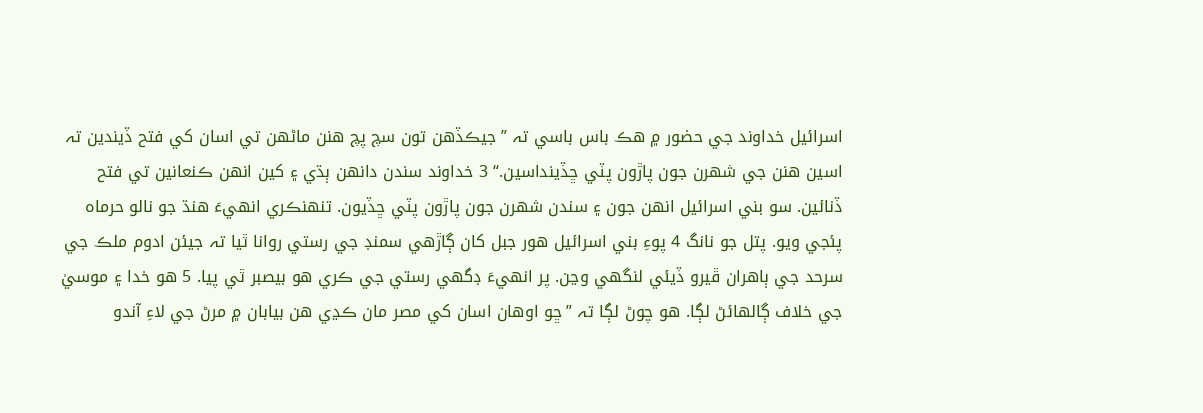اسرائيل خداوند جي حضور ۾ هڪ باس باسي تہ ”جيڪڏهن تون سچ پچ هنن ماڻهن تي اسان کي فتح ڏيندين تہ اسين هنن جي شهرن جون پاڙون پٽي ڇڏينداسين.“ 3 خداوند سندن دانهن ٻڌي ۽ کين انهن ڪنعانين تي فتح ڏنائين. سو بني اسرائيل انهن جون ۽ سندن شهرن جون پاڙون پٽي ڇڏيون. تنهنڪري انهيءَ هنڌ جو نالو حرماہ پئجي ويو. پتل جو نانگ 4 پوءِ بني اسرائيل هور جبل کان ڳاڙهي سمنڊ جي رستي روانا ٿيا تہ جيئن ادوم ملڪ جي سرحد جي ٻاهران ڦيرو ڏيئي لنگھي وڃن. پر انهيءَ ڊگھي رستي جي ڪري هو بيصبر ٿي پيا. 5 هو خدا ۽ موسيٰ جي خلاف ڳالهائڻ لڳا. هو چوڻ لڳا تہ ”ڇو اوهان اسان کي مصر مان ڪڍي هن بيابان ۾ مرڻ جي لاءِ آندو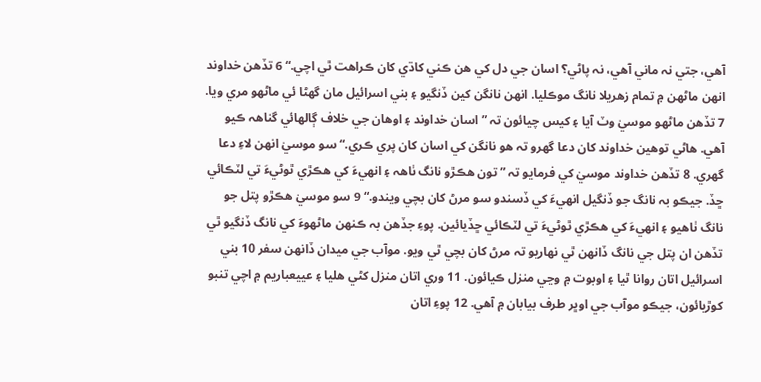آهي، جتي نہ ماني آهي، نہ پاڻي؟ اسان جي دل کي هن ڪني کاڌي کان ڪراهت ٿي اچي.“ 6 تڏهن خداوند انهن ماڻهن ۾ تمام زهريلا نانگ موڪليا. انهن نانگن کين ڏنگيو ۽ بني اسرائيل مان گھڻا ئي ماڻهو مري ويا. 7 تڏهن ماڻهو موسيٰ وٽ آيا ۽ کيس چيائون تہ ”اسان خداوند ۽ اوهان جي خلاف ڳالهائي گناهہ ڪيو آهي. هاڻي توهين خداوند کان دعا گھرو تہ هو نانگن کي اسان کان پري ڪري.“ سو موسيٰ انهن لاءِ دعا گھري. 8 تڏهن خداوند موسيٰ کي فرمايو تہ ”تون هڪڙو نانگ ٺاهہ ۽ انهيءَ کي هڪڙي ٿوڻيءَ تي لٽڪائي ڇڏ. جيڪو بہ نانگ جو ڏنگيل انهيءَ کي ڏسندو سو مرڻ کان بچي ويندو.“ 9 سو موسيٰ هڪڙو پتل جو نانگ ٺاهيو ۽ انهيءَ کي هڪڙي ٿوڻيءَ تي لٽڪائي ڇڏيائين. پوءِ جڏهن بہ ڪنهن ماڻهوءَ کي نانگ ڏنگيو ٿي تڏهن ان پتل جي نانگ ڏانهن ٿي نهاريو تہ مرڻ کان بچي ٿي ويو. موآب جي ميدان ڏانهن سفر 10 بني اسرائيل اتان روانا ٿيا ۽ اوبوت ۾ وڃي منزل ڪيائون. 11 وري اتان منزل کڻي هليا ۽ عييعباريم ۾ اچي تنبو کوڙيائون، جيڪو موآب جي اوڀر طرف بيابان ۾ آهي. 12 پوءِ اتان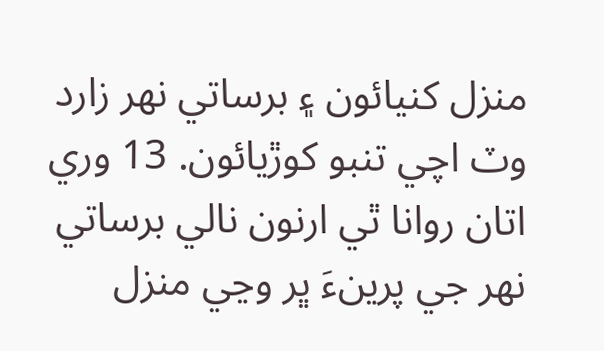منزل کنيائون ۽ برساتي نهر زارد وٽ اچي تنبو کوڙيائون. 13 وري اتان روانا ٿي ارنون نالي برساتي نهر جي پرينءَ ڀر وڃي منزل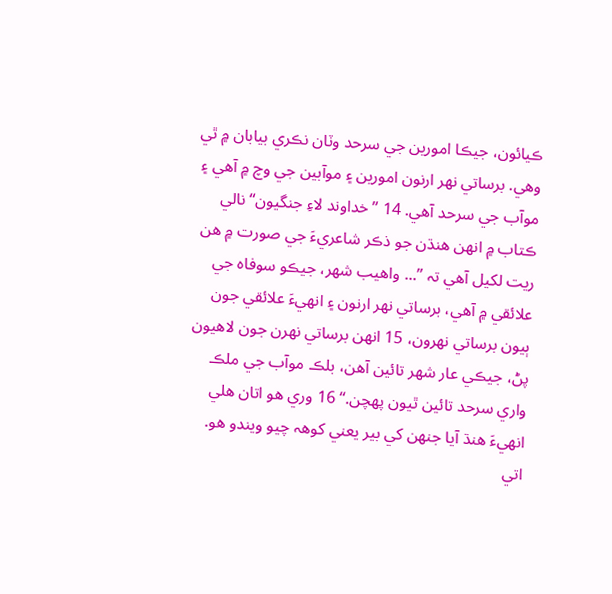ڪيائون، جيڪا امورين جي سرحد وٽان نڪري بيابان ۾ ٿي وهي. برساتي نهر ارنون امورين ۽ موآبين جي وچ ۾ آهي ۽ موآب جي سرحد آهي. 14 ”خداوند لاءِ جنگيون“ نالي ڪتاب ۾ انهن هنڌن جو ذڪر شاعريءَ جي صورت ۾ هن ريت لکيل آهي تہ ”... واهيب شهر، جيڪو سوفاہ جي علائقي ۾ آهي، برساتي نهر ارنون ۽ انهيءَ علائقي جون ٻيون برساتي نهرون، 15 انهن برساتي نهرن جون لاهيون پڻ، جيڪي عار شهر تائين آهن، بلڪ موآب جي ملڪ واري سرحد تائين ٿيون پهچن.“ 16 وري هو اتان هلي انهيءَ هنڌ آيا جنهن کي بير يعني کوهہ چيو ويندو هو. اتي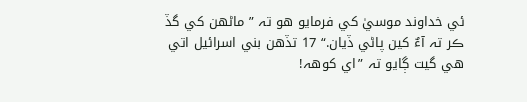ئي خداوند موسيٰ کي فرمايو هو تہ ”ماڻهن کي گڏ ڪر تہ آءٌ کين پاڻي ڏيان.“ 17 تڏهن بني اسرائيل اتي هي گيت ڳايو تہ ”اي کوهہ!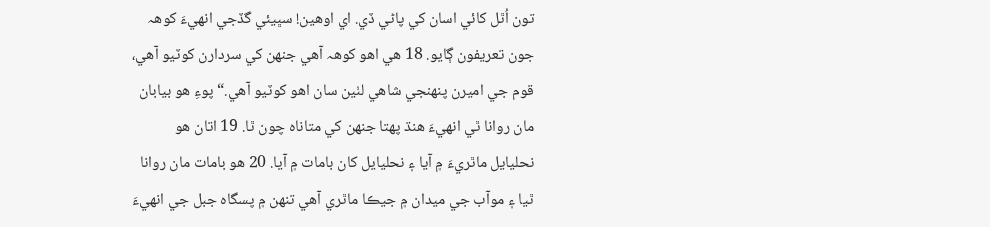تون اُٿل کائي اسان کي پاڻي ڏي. اي اوهين! سڀيئي گڏجي انهيءَ کوهہ جون تعريفون ڳايو. 18 هي اهو کوهہ آهي جنهن کي سردارن کوٽيو آهي، قوم جي اميرن پنهنجي شاهي لٺين سان اهو کوٽيو آهي.“ پوءِ هو بيابان مان روانا ٿي انهيءَ هنڌ پهتا جنهن کي متاناہ چون ٿا. 19 اتان هو نحليايل ماٿريءَ ۾ آيا ۽ نحليايل کان بامات ۾ آيا. 20 هو بامات مان روانا ٿيا ۽ موآب جي ميدان ۾ جيڪا ماٿري آهي تنهن ۾ پسگاہ جبل جي انهيءَ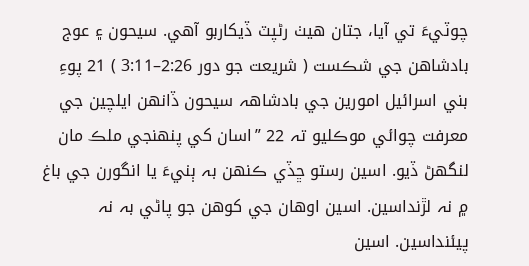چوٽيءَ تي آيا، جتان هيٺ رڻپٽ ڏيکاربو آهي. سيحون ۽ عوج بادشاهن جي شڪست ( شريعت جو دور 2:26–3:11 ) 21 پوءِ بني اسرائيل امورين جي بادشاهہ سيحون ڏانهن ايلچين جي معرفت چوائي موڪليو تہ 22 ”اسان کي پنهنجي ملڪ مان لنگھڻ ڏيو. اسين رستو ڇڏي ڪنهن بہ ٻنيءَ يا انگورن جي باغ ۾ نہ لڙنداسين. اسين اوهان جي کوهن جو پاڻي بہ نہ پيئنداسين. اسين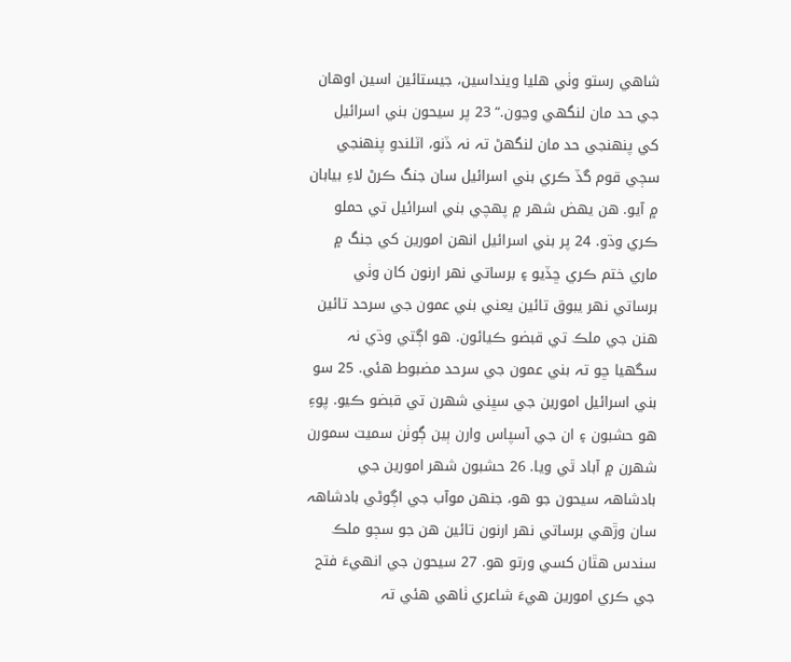شاهي رستو وٺي هليا وينداسين، جيستائين اسين اوهان جي حد مان لنگھي وڃون.“ 23 پر سيحون بني اسرائيل کي پنهنجي حد مان لنگھڻ تہ نہ ڏنو، اٽلندو پنهنجي سڄي قوم گڏ ڪري بني اسرائيل سان جنگ ڪرڻ لاءِ بيابان ۾ آيو. هن يهض شهر ۾ پهچي بني اسرائيل تي حملو ڪري وڌو. 24 پر بني اسرائيل انهن امورين کي جنگ ۾ ماري ختم ڪري ڇڏيو ۽ برساتي نهر ارنون کان وٺي برساتي نهر يبوق تائين يعني بني عمون جي سرحد تائين هنن جي ملڪ تي قبضو ڪيائون. هو اڳتي وڌي نہ سگھيا ڇو تہ بني عمون جي سرحد مضبوط هئي. 25 سو بني اسرائيل امورين جي سڀني شهرن تي قبضو ڪيو. پوءِ هو حشبون ۽ ان جي آسپاس وارن ٻين ڳوٺن سميت سمورن شهرن ۾ آباد ٿي ويا. 26 حشبون شهر امورين جي بادشاهہ سيحون جو هو، جنهن موآب جي اڳوڻي بادشاهہ سان وڙهي برساتي نهر ارنون تائين هن جو سڄو ملڪ سندس هٿان کسي ورتو هو. 27 سيحون جي انهيءَ فتح جي ڪري امورين هيءَ شاعري ٺاهي هئي تہ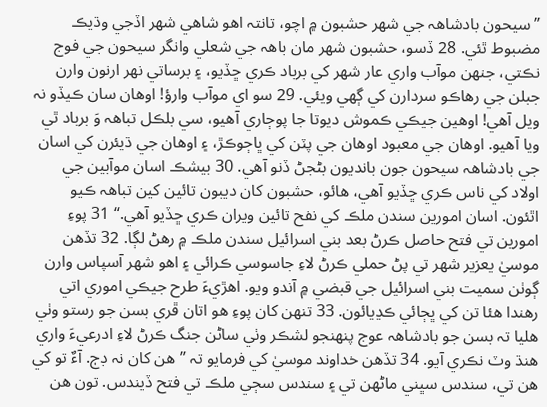”سيحون بادشاهہ جي شهر حشبون ۾ اچو، تانتہ اهو شاهي شهر اڏجي وڌيڪ مضبوط ٿئي. 28 ڏسو، حشبون شهر مان باهہ جي شعلي وانگر سيحون جي فوج نڪتي، جنهن موآب واري عار شهر کي برباد ڪري ڇڏيو، ۽ برساتي نهر ارنون وارن جبلن جي رهاڪو سردارن کي ڳهي ويئي. 29 سو اي موآب وارؤ! اوهان سان ڪيڏو نہ ويل آهي! اوهين جيڪي ڪموش ديوتا جا پوڄاري آهيو، سي بلڪل تباهہ وَ برباد ٿي ويا آهيو. اوهان جي معبود اوهان جي پٽن کي ڀاڄوڪڙ، ۽ اوهان جي ڌيئرن کي اسان جي بادشاهہ سيحون جون بانديون بڻجڻ ڏنو آهي. 30 بيشڪ اسان موآبين جي اولاد کي ناس ڪري ڇڏيو آهي، هائو، حشبون کان ديبون تائين کين تباهہ ڪيو اٿئون. اسان امورين سندن ملڪ کي نفح تائين ويران ڪري ڇڏيو آهي.“ 31 پوءِ امورين تي فتح حاصل ڪرڻ بعد بني اسرائيل سندن ملڪ ۾ رهڻ لڳا. 32 تڏهن موسيٰ يعزير شهر تي پڻ حملي ڪرڻ لاءِ جاسوسي ڪرائي ۽ اهو شهر آسپاس وارن ڳوٺن سميت بني اسرائيل جي قبضي ۾ آندو ويو. اهڙيءَ طرح جيڪي اموري اتي رهندا هئا تن کي ڀڄائي ڪڍيائون. 33 تنهن کان پوءِ هو اتان ڦري بسن جو رستو وٺي هليا تہ بسن جو بادشاهہ عوج پنهنجو لشڪر وٺي ساڻن جنگ ڪرڻ لاءِ ادرعيءَ واري هنڌ وٽ نڪري آيو. 34 تڏهن خداوند موسيٰ کي فرمايو تہ ”هن کان نہ ڊڄ. آءٌ تو کي هن تي، سندس سڀني ماڻهن تي ۽ سندس سڄي ملڪ تي فتح ڏيندس. تون هن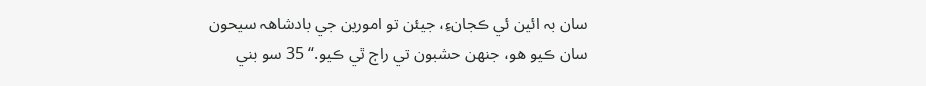سان بہ ائين ئي ڪجانءِ، جيئن تو امورين جي بادشاهہ سيحون سان ڪيو هو، جنهن حشبون تي راڄ ٿي ڪيو.“ 35 سو بني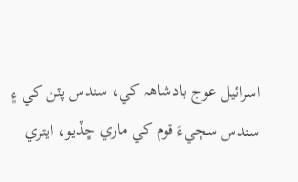اسرائيل عوج بادشاهہ کي، سندس پٽن کي ۽ سندس سڄيءَ قوم کي ماري ڇڏيو، ايتري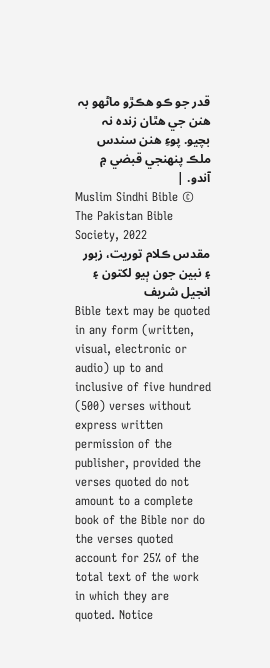قدر جو ڪو هڪڙو ماڻهو بہ هنن جي هٿان زندہ نہ بچيو. پوءِ هنن سندس ملڪ پنهنجي قبضي ۾ آندو. |
Muslim Sindhi Bible © The Pakistan Bible Society, 2022
مقدس ڪلام توريت، زبور ۽ نبين جون ٻيو لکتون ۽ انجيل شريف
Bible text may be quoted in any form (written, visual, electronic or audio) up to and inclusive of five hundred (500) verses without express written permission of the publisher, provided the verses quoted do not amount to a complete book of the Bible nor do the verses quoted account for 25% of the total text of the work in which they are quoted. Notice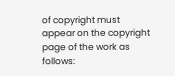of copyright must appear on the copyright page of the work as follows: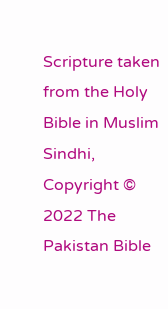Scripture taken from the Holy Bible in Muslim Sindhi,
Copyright © 2022 The Pakistan Bible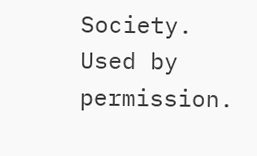Society.
Used by permission.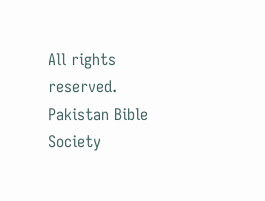All rights reserved.
Pakistan Bible Society